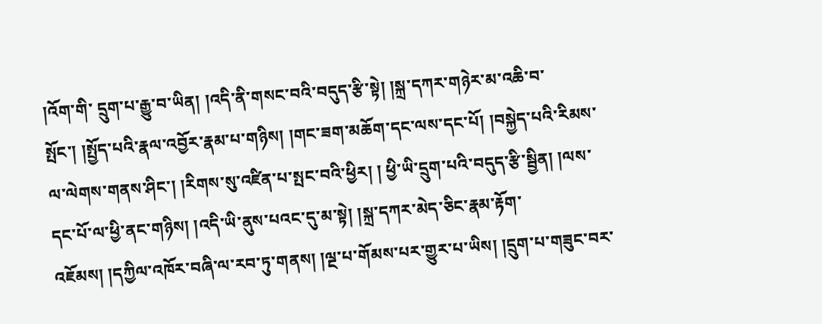།འོག་གི་ དྲུག་པ་རྒྱུ་བ་ཡིན། །འདི་ནི་གསང་བའི་བདུད་རྩི་སྟེ། །སྐྲ་དཀར་གཉེར་མ་འཆི་བ་སྤོང་། །སྤྱོད་པའི་རྣལ་འབྱོར་རྣམ་པ་གཉིས། །གང་ཟག་མཆོག་དང་ལས་དང་པོ། །བསྐྱེད་པའི་རིམས་ལ་ལེགས་གནས་ཤིང་། །རིགས་སུ་འཛིན་པ་སྤང་བའི་ཕྱིར། ། ཕྱི་ཡི་དྲུག་པའི་བདུད་རྩི་སྦྱིན། །ལས་དང་པོ་ལ་ཕྱི་ནང་གཉིས། །འདི་ཡི་ནུས་པའང་དུ་མ་སྟེ། །སྐྲ་དཀར་མེད་ཅིང་རྣམ་རྟོག་འཇོམས། །དཀྱིལ་འཁོར་བཞི་ལ་རབ་ཏུ་གནས། །ལྔ་པ་གོམས་པར་གྱུར་པ་ཡིས། །དྲུག་པ་གཟུང་བར་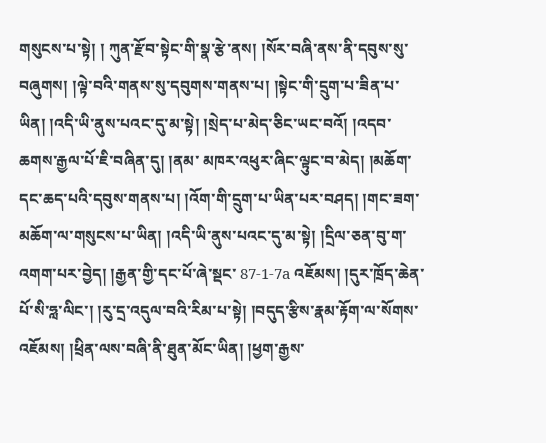གསུངས་པ་སྟེ། ། ཀུན་རྫོབ་སྟེང་གི་སྣ་རྩེ་ནས། །སོར་བཞི་ནས་ནི་དབུས་སུ་བཞུགས། །ལྟེ་བའི་གནས་སུ་དབུགས་གནས་པ། །སྟེང་གི་དྲུག་པ་ཟིན་པ་ཡིན། །འདི་ཡི་ནུས་པའང་དུ་མ་སྟེ། །སྲེད་པ་མེད་ཅིང་ཡང་བའོ། །འདབ་ཆགས་རྒྱལ་པོ་ཇི་བཞིན་དུ། །ནམ་ མཁར་འཕུར་ཞིང་ལྟུང་བ་མེད། །མཆོག་དང་ཆད་པའི་དབུས་གནས་པ། །འོག་གི་དྲུག་པ་ཡིན་པར་བཤད། །གང་ཟག་མཆོག་ལ་གསུངས་པ་ཡིན། །འདི་ཡི་ནུས་པའང་དུ་མ་སྟེ། །དྲིལ་ཅན་བུ་ག་འགག་པར་བྱེད། །རྒྱན་གྱི་དང་པོ་ཞེ་སྡང་ 87-1-7a འཇོམས། །དུར་ཁྲོད་ཆེན་པོ་སི་ཧླ་ལིང་། །རུ་དྲ་འདུལ་བའི་རིམ་པ་སྟེ། །བདུད་རྩིས་རྣམ་རྟོག་ལ་སོགས་འཇོམས། །ཕྲིན་ལས་བཞི་ནི་ཐུན་མོང་ཡིན། །ཕྱག་རྒྱས་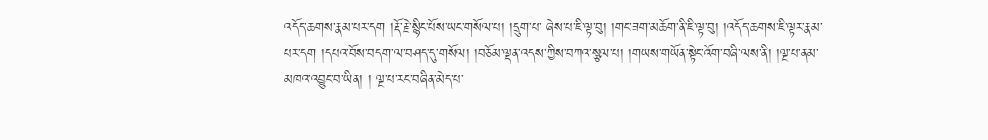འདོད་ཆགས་རྣམ་པར་དག །རྡོ་རྗེ་སྙིང་པོས་ཡང་གསོལ་པ། །དྲུག་པ་ ཞེས་པ་ཇི་ལྟ་བུ། །གང་ཟག་མཆོག་ནི་ཇི་ལྟ་བུ། །འདོད་ཆགས་ཇི་ལྟར་རྣམ་པར་དག །དཔའ་བོས་བདག་ལ་བཤད་དུ་གསོལ། །བཅོམ་ལྡན་འདས་ཀྱིས་བཀའ་སྩལ་པ། །གཡས་གཡོན་སྟེང་འོག་བཞི་ལས་ནི། །ལྔ་པ་ནམ་མཁའ་འབྱུང་བ་ཡིན། ། ལྔ་པ་རང་བཞིན་མེད་པ་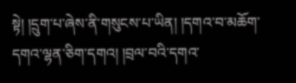སྟེ། །དྲུག་པ་ཞེས་ནི་གསུངས་པ་ཡིན། །དགའ་བ་མཆོག་དགའ་ལྷན་ཅིག་དགའ། །བྲལ་བའི་དགའ་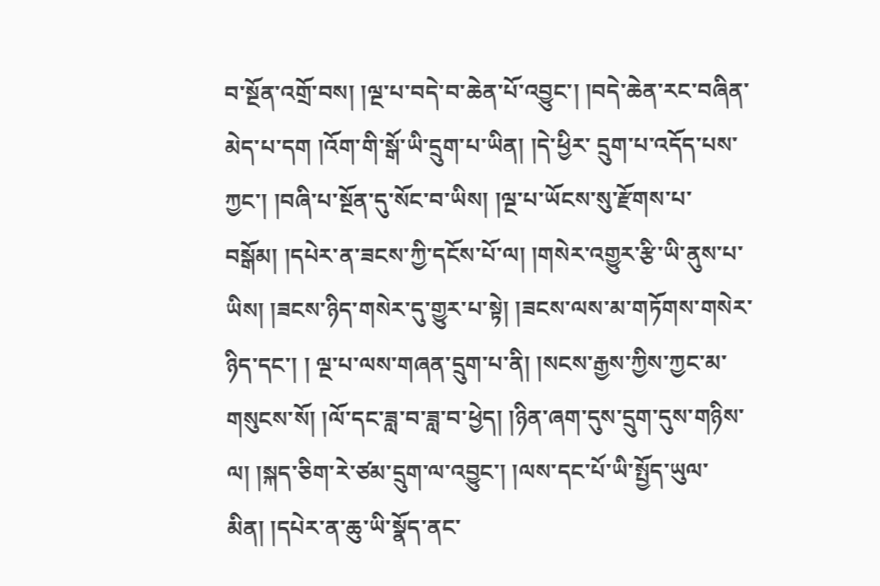བ་སྔོན་འགྲོ་བས། །ལྔ་པ་བདེ་བ་ཆེན་པོ་འབྱུང་། །བདེ་ཆེན་རང་བཞིན་མེད་པ་དག །འོག་གི་སྒོ་ཡི་དྲུག་པ་ཡིན། །དེ་ཕྱིར་ དྲུག་པ་འདོད་པས་ཀྱང་། །བཞི་པ་སྔོན་དུ་སོང་བ་ཡིས། །ལྔ་པ་ཡོངས་སུ་རྫོགས་པ་བསྒོམ། །དཔེར་ན་ཟངས་ཀྱི་དངོས་པོ་ལ། །གསེར་འགྱུར་རྩི་ཡི་ནུས་པ་ཡིས། །ཟངས་ཉིད་གསེར་དུ་གྱུར་པ་སྟེ། །ཟངས་ལས་མ་གཏོགས་གསེར་ཉིད་དང་། ། ལྔ་པ་ལས་གཞན་དྲུག་པ་ནི། །སངས་རྒྱས་ཀྱིས་ཀྱང་མ་གསུངས་སོ། །ལོ་དང་ཟླ་བ་ཟླ་བ་ཕྱེད། །ཉིན་ཞག་དུས་དྲུག་དུས་གཉིས་ལ། །སྐད་ཅིག་རེ་ཙམ་དྲུག་ལ་འབྱུང་། །ལས་དང་པོ་ཡི་སྤྱོད་ཡུལ་མིན། །དཔེར་ན་ཆུ་ཡི་སྣོད་ནང་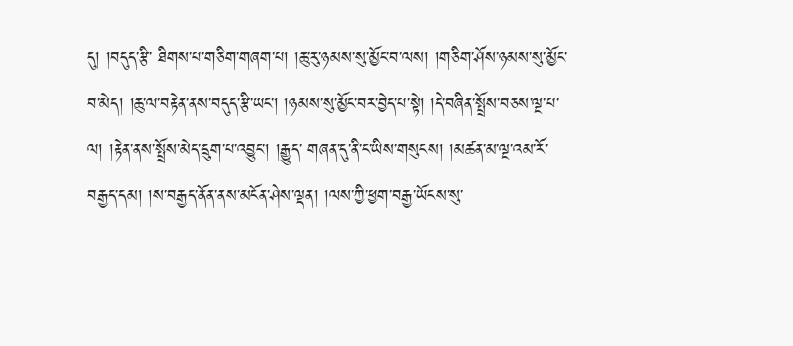དུ། །བདུད་རྩི་ ཐིགས་པ་གཅིག་གཞག་པ། །ཆུ་རུ་ཉམས་སུ་མྱོང་བ་ལས། །གཅིག་ཤོས་ཉམས་སུ་མྱོང་བ་མེད། །ཆུ་ལ་བརྟེན་ནས་བདུད་རྩི་ཡང་། །ཉམས་སུ་མྱོང་བར་བྱེད་པ་སྟེ། །དེ་བཞིན་སྤྲོས་བཅས་ལྔ་པ་ལ། །རྟེན་ནས་སྤྲོས་མེད་དྲུག་པ་འབྱུང་། །རྒྱུད་ གཞན་དུ་ནི་ང་ཡིས་གསུངས། །མཚན་མ་ལྔ་འམ་རོ་བརྒྱད་དམ། །ས་བརྒྱད་ནོན་ནས་མངོན་ཤེས་ལྡན། །ལས་ཀྱི་ཕྱག་བརྒྱ་ཡོངས་སུ་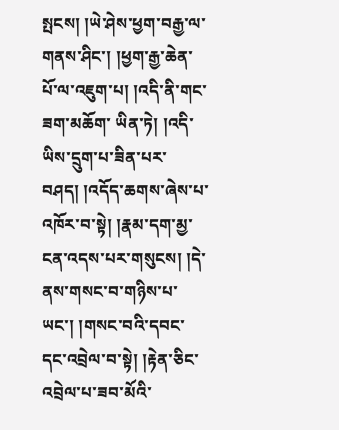སྤངས། །ཡེ་ཤེས་ཕྱག་བརྒྱ་ལ་གནས་ཤིང་། །ཕྱག་རྒྱ་ཆེན་པོ་ལ་འཇུག་པ། །འདི་ནི་གང་ཟག་མཆོག་ ཡིན་ཏེ། །འདི་ཡིས་དྲུག་པ་ཟིན་པར་བཤད། །འདོད་ཆགས་ཞེས་པ་འཁོར་བ་སྟེ། །རྣམ་དག་མྱ་ངན་འདས་པར་གསུངས། །དེ་ནས་གསང་བ་གཉིས་པ་ཡང་། །གསང་བའི་དབང་དང་འབྲེལ་བ་སྟེ། །རྟེན་ཅིང་འབྲེལ་པ་ཟབ་མོའི་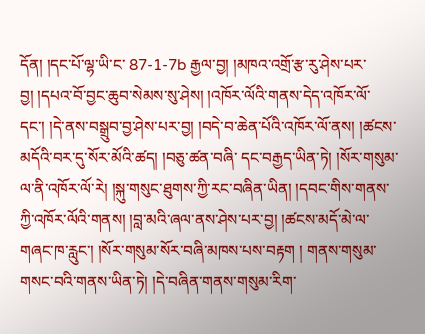དོན། །དང་པོ་ལྷ་ཡི་ང་ 87-1-7b རྒྱལ་བྱ། །མཁའ་འགྲོ་རྩ་རུ་ཤེས་པར་བྱ། །དཔའ་བོ་བྱང་ཆུབ་སེམས་སུ་ཤེས། །འཁོར་ལོའི་གནས་དེད་འཁོར་ལོ་དང་། །དེ་ནས་བསྒྲུབ་བྱ་ཤེས་པར་བྱ། །བདེ་བ་ཆེན་པོའི་འཁོར་ལོ་ནས། །ཚངས་མདོའི་བར་དུ་སོར་མོའི་ཚད། །བཅུ་ཚན་བཞི་ དང་བརྒྱད་ཡིན་ཏེ། །སོར་གསུམ་ལ་ནི་འཁོར་ལོ་རེ། །སྐུ་གསུང་ཐུགས་ཀྱི་རང་བཞིན་ཡིན། །དབང་གིས་གནས་ཀྱི་འཁོར་ལོའི་གནས། །བླ་མའི་ཞལ་ནས་ཤེས་པར་བྱ། །ཚངས་མདོ་མེ་ལ་གཞང་ཁ་རླུང་། །སོར་གསུམ་སོར་བཞི་མཁས་པས་བརྟག ། གནས་གསུམ་གསང་བའི་གནས་ཡིན་ཏེ། །དེ་བཞིན་གནས་གསུམ་རིག་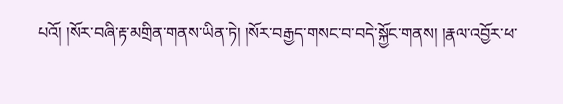པའོ། །སོར་བཞི་རྟ་མགྲིན་གནས་ཡིན་ཏེ། །སོར་བརྒྱད་གསང་བ་བདེ་སྐྱོང་གནས། །རྣལ་འབྱོར་ཕ་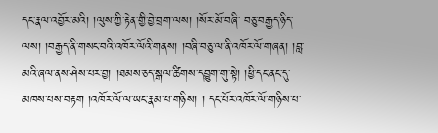དང་རྣལ་འབྱོར་མའི། །ལུས་ཀྱི་རྟེན་གྱི་བྱེ་བྲག་ལས། །སོར་མོ་བཞི་ བཅུ་བརྒྱད་ཉིད་ལས། །བརྒྱད་ནི་གསང་བའི་འཁོར་ལོའི་གནས། །བཞི་བཅུ་ལ་ནི་འཁོར་ལོ་གཞན། །བླ་མའི་ཞལ་ནས་ཤེས་པར་བྱ། །ཐམས་ཅད་སྒལ་ཚིགས་དབྱུག་གུ་སྟེ། །ཕྱི་དང་ནང་དུ་མཁས་པས་བརྟག །འཁོར་ལོ་ལ་ཡང་རྣམ་པ་གཉིས། ། དང་པོར་འཁོར་ལོ་གཉིས་པ་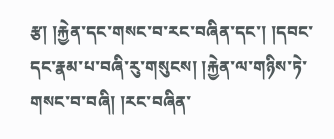རྩ། །རྐྱེན་དང་གསང་བ་རང་བཞིན་དང་། །དབང་དང་རྣམ་པ་བཞི་རུ་གསུངས། །རྐྱེན་ལ་གཉིས་ཏེ་གསང་བ་བཞི། །རང་བཞིན་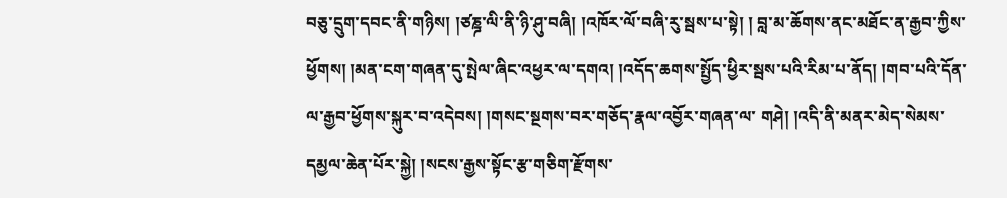བཅུ་དྲུག་དབང་ནི་གཉིས། །ཙཎྜ་ལི་ནི་ཉི་ཤུ་བཞི། །འཁོར་ལོ་བཞི་རུ་སྦས་པ་སྟེ། ། བླ་མ་ཆོགས་ནང་མཐོང་ན་རྒྱབ་ཀྱིས་ཕྱོགས། །མན་ངག་གཞན་དུ་སྤེལ་ཞིང་འཕྱར་ལ་དགའ། །འདོད་ཆགས་སྤྱོད་ཕྱིར་སྦས་པའི་རིམ་པ་ནོད། །གབ་པའི་དོན་ལ་རྒྱབ་ཕྱོགས་སྐུར་བ་འདེབས། །གསང་སྔགས་བར་གཅོད་རྣལ་འབྱོར་གཞན་ལ་ གཤེ། །འདི་ནི་མནར་མེད་སེམས་དམྱལ་ཆེན་པོར་སྐྱེ། །སངས་རྒྱས་སྟོང་རྩ་གཅིག་རྫོགས་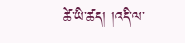ཚེ་ཡི་ཚད། །འདི་ལ་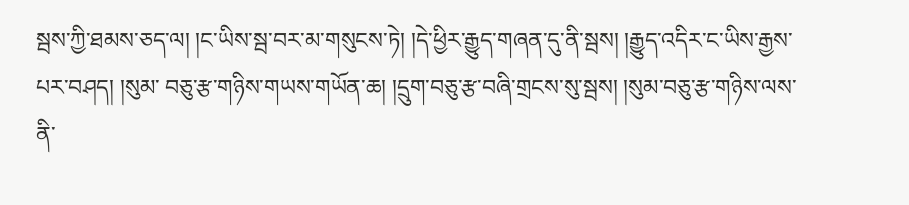སྦས་ཀྱི་ཐམས་ཅད་ལ། །ང་ཡིས་སྦ་བར་མ་གསུངས་ཏེ། །དེ་ཕྱིར་རྒྱུད་གཞན་དུ་ནི་སྦས། །རྒྱུད་འདིར་ང་ཡིས་རྒྱས་པར་བཤད། །སུམ་ བཅུ་རྩ་གཉིས་གཡས་གཡོན་ཆ། །དྲུག་བཅུ་རྩ་བཞི་གྲངས་སུ་སྦས། །སུམ་བཅུ་རྩ་གཉིས་ལས་ནི་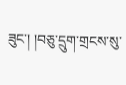ཟུང་། །བཅུ་དྲུག་གྲངས་སུ་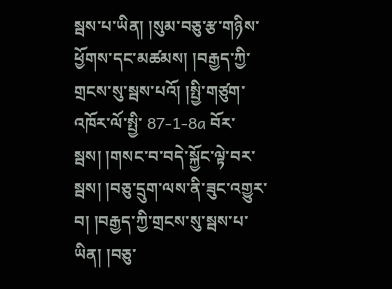སྦས་པ་ཡིན། །སུམ་བཅུ་རྩ་གཉིས་ཕྱོགས་དང་མཚམས། །བརྒྱད་ཀྱི་གྲངས་སུ་སྦས་པའོ། །སྤྱི་གཙུག་འཁོར་ལོ་སྤྱི་ 87-1-8a བོར་སྦས། །གསང་བ་བདེ་སྐྱོང་ལྟེ་བར་སྦས། །བཅུ་དྲུག་ལས་ནི་ཟུང་འགྱུར་བ། །བརྒྱད་ཀྱི་གྲངས་སུ་སྦས་པ་ཡིན། །བཅུ་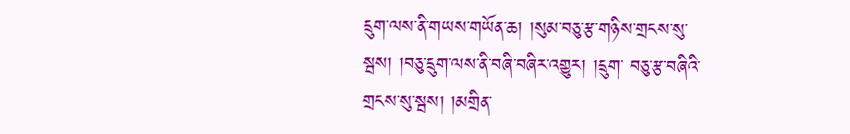དྲུག་ལས་ནི་གཡས་གཡོན་ཆ། །སུམ་བཅུ་རྩ་གཉིས་གྲངས་སུ་སྦས། །བཅུ་དྲུག་ལས་ནི་བཞི་བཞིར་འགྱུར། །དྲུག་ བཅུ་རྩ་བཞིའི་གྲངས་སུ་སྦས། །མགྲིན་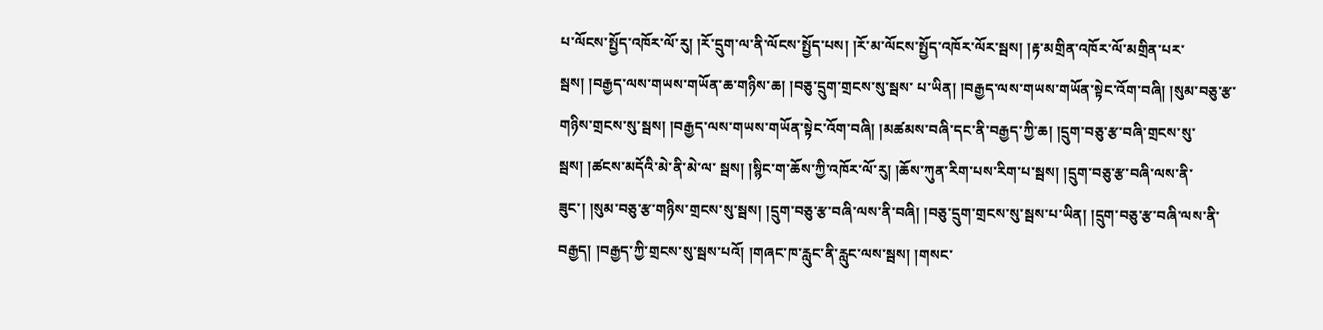པ་ལོངས་སྤྱོད་འཁོར་ལོ་རུ། །རོ་དྲུག་ལ་ནི་ལོངས་སྤྱོད་པས། །རོ་མ་ལོངས་སྤྱོད་འཁོར་ལོར་སྦས། །རྟ་མགྲིན་འཁོར་ལོ་མགྲིན་པར་སྦས། །བརྒྱད་ལས་གཡས་གཡོན་ཆ་གཉིས་ཆ། །བཅུ་དྲུག་གྲངས་སུ་སྦས་ པ་ཡིན། །བརྒྱད་ལས་གཡས་གཡོན་སྟེང་འོག་བཞི། །སུམ་བཅུ་རྩ་གཉིས་གྲངས་སུ་སྦས། །བརྒྱད་ལས་གཡས་གཡོན་སྟེང་འོག་བཞི། །མཚམས་བཞི་དང་ནི་བརྒྱད་ཀྱི་ཆ། །དྲུག་བཅུ་རྩ་བཞི་གྲངས་སུ་སྦས། །ཚངས་མདོའི་མེ་ནི་མེ་ལ་ སྦས། །སྙིང་ག་ཆོས་ཀྱི་འཁོར་ལོ་རུ། །ཆོས་ཀུན་རིག་པས་རིག་པ་སྦས། །དྲུག་བཅུ་རྩ་བཞི་ལས་ནི་ཟུང་། །སུམ་བཅུ་རྩ་གཉིས་གྲངས་སུ་སྦས། །དྲུག་བཅུ་རྩ་བཞི་ལས་ནི་བཞི། །བཅུ་དྲུག་གྲངས་སུ་སྦས་པ་ཡིན། །དྲུག་བཅུ་རྩ་བཞི་ལས་ནི་ བརྒྱད། །བརྒྱད་ཀྱི་གྲངས་སུ་སྦས་པའོ། །གཞང་ཁ་རླུང་ནི་རླུང་ལས་སྦས། །གསང་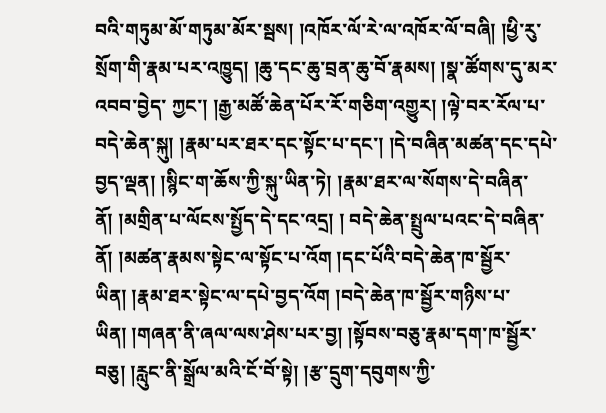བའི་གཏུམ་མོ་གཏུམ་མོར་སྦས། །འཁོར་ལོ་རེ་ལ་འཁོར་ལོ་བཞི། །ཕྱི་རུ་སྲོག་གི་རྣམ་པར་འཁྱུད། །ཆུ་དང་ཆུ་བྲན་ཆུ་བོ་རྣམས། །སྣ་ཚོགས་དུ་མར་འབབ་བྱེད་ ཀྱང་། །རྒྱ་མཚོ་ཆེན་པོར་རོ་གཅིག་འགྱུར། །ལྟེ་བར་རོལ་པ་བདེ་ཆེན་སྐུ། །རྣམ་པར་ཐར་དང་སྟོང་པ་དང་། །དེ་བཞིན་མཚན་དང་དཔེ་བྱད་ལྡན། །སྙིང་ག་ཆོས་ཀྱི་སྐུ་ཡིན་ཏེ། །རྣམ་ཐར་ལ་སོགས་དེ་བཞིན་ནོ། །མགྲིན་པ་ལོངས་སྤྱོད་དེ་དང་འདྲ། ། བདེ་ཆེན་སྤྲུལ་པའང་དེ་བཞིན་ནོ། །མཚན་རྣམས་སྟེང་ལ་སྟོང་པ་འོག །དང་པོའི་བདེ་ཆེན་ཁ་སྦྱོར་ཡིན། །རྣམ་ཐར་སྟེང་ལ་དཔེ་བྱད་འོག །བདེ་ཆེན་ཁ་སྦྱོར་གཉིས་པ་ཡིན། །གཞན་ནི་ཞལ་ལས་ཤེས་པར་བྱ། །སྟོབས་བཅུ་རྣམ་དག་ཁ་སྦྱོར་ བཅུ། །རླུང་ནི་སྒྲོལ་མའི་ངོ་བོ་སྟེ། །རྩ་དྲུག་དབུགས་ཀྱི་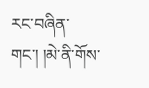རང་བཞིན་གང་། །མེ་ནི་གོས་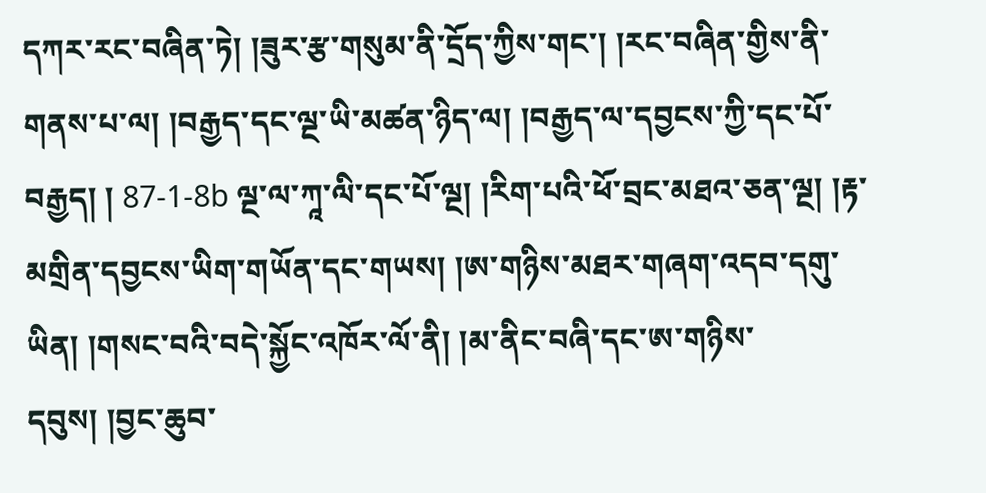དཀར་རང་བཞིན་ཏེ། །ཟུར་རྩ་གསུམ་ནི་དྲོད་ཀྱིས་གང་། །རང་བཞིན་གྱིས་ནི་གནས་པ་ལ། །བརྒྱད་དང་ལྔ་ཡི་མཚན་ཉིད་ལ། །བརྒྱད་ལ་དབྱངས་ཀྱི་དང་པོ་བརྒྱད། ། 87-1-8b ལྔ་ལ་ཀཱ་ལི་དང་པོ་ལྔ། །རིག་པའི་ཕོ་བྲང་མཐའ་ཅན་ལྔ། །རྟ་མགྲིན་དབྱངས་ཡིག་གཡོན་དང་གཡས། །ཨ་གཉིས་མཐར་གཞག་འདབ་དགུ་ཡིན། །གསང་བའི་བདེ་སྐྱོང་འཁོར་ལོ་ནི། །མ་ནིང་བཞི་དང་ཨ་གཉིས་དབུས། །བྱང་ཆུབ་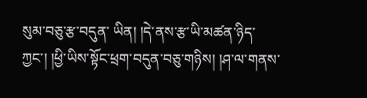སུམ་བཅུ་རྩ་བདུན་ ཡིན། །དེ་ནས་རྩ་ཡི་མཚན་ཉིད་ཀྱང་། །ཕྱི་ཡིས་སྟོང་ཕྲག་བདུན་བཅུ་གཉིས། །ཤ་ལ་གནས་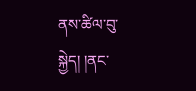ནས་ཚིལ་བུ་སྐྱེད། །ནང་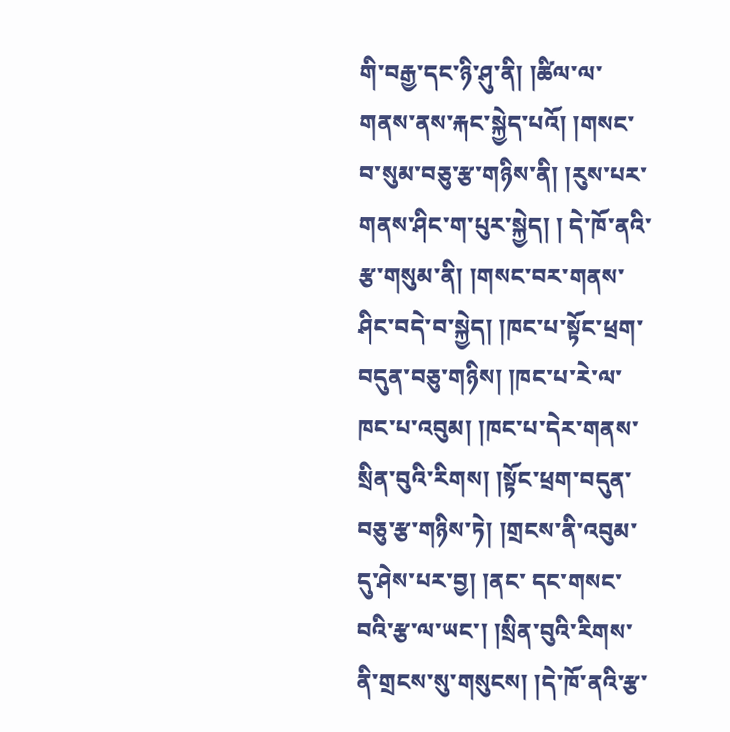གི་བརྒྱ་དང་ཉི་ཤུ་ནི། །ཚིལ་ལ་གནས་ནས་རྐང་སྐྱེད་པའོ། །གསང་བ་སུམ་བཅུ་རྩ་གཉིས་ནི། །རུས་པར་གནས་ཤིང་ག་པུར་སྐྱེད། ། དེ་ཁོ་ནའི་རྩ་གསུམ་ནི། །གསང་བར་གནས་ཤིང་བདེ་བ་སྐྱེད། །ཁང་པ་སྟོང་ཕྲག་བདུན་བཅུ་གཉིས། །ཁང་པ་རེ་ལ་ཁང་པ་འབུམ། །ཁང་པ་དེར་གནས་སྲིན་བུའི་རིགས། །སྟོང་ཕྲག་བདུན་བཅུ་རྩ་གཉིས་ཏེ། །གྲངས་ནི་འབུམ་དུ་ཤེས་པར་བྱ། །ནང་ དང་གསང་བའི་རྩ་ལ་ཡང་། །སྲིན་བུའི་རིགས་ནི་གྲངས་སུ་གསུངས། །དེ་ཁོ་ནའི་རྩ་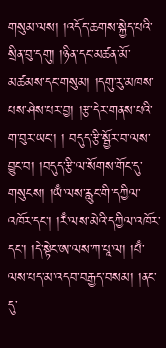གསུམ་ལས། །འདོད་ཆགས་སྐྱེད་པའི་སྲིན་བུ་དགུ། །ཉིན་དང་མཚན་མོ་མཚམས་དང་གསུམ། །དགུ་རུ་མཁས་པས་ཤེས་པར་བྱ། །རྩ་དེར་གནས་པའི་ག་བུར་ཡང་། ། བདུད་རྩི་སྦྱོར་བ་ལས་བྱུང་བ། །བདུད་རྩི་ལ་སོགས་གོང་དུ་གསུངས། །ཡྃ་ལས་རླུང་གི་དཀྱིལ་འཁོར་དང་། །རྃ་ལས་མེའི་དཀྱིལ་འཁོར་དང་། །དེ་སྟེང་ཨ་ལས་ཀ་པཱ་ལ། །པྃ་ལས་པད་མ་འདབ་བརྒྱད་བསམ། །ནང་དུ་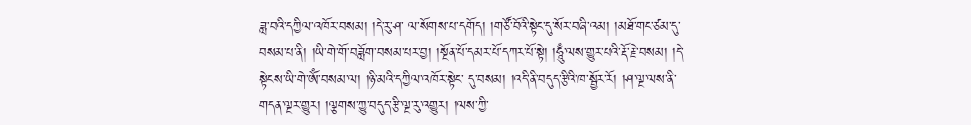ཟླ་བའི་དཀྱིལ་འཁོར་བསམ། །དེ་རུ་ཤ་ ལ་སོགས་པ་དགོད། །གཙོ་བོའི་སྟེང་དུ་སོར་བཞི་འམ། །མཐོ་གང་ཙམ་དུ་བསམ་པ་ནི། །ཡི་གེ་གོ་བཟློག་བསམ་པར་བྱ། །སྔོན་པོ་དམར་པོ་དཀར་པོ་སྟེ། །ཧཱུྃ་ལས་གྱུར་པའི་རྡོ་རྗེ་བསམ། །དེ་སྟེངས་ཡི་གེ་ཨོཾ་བསམ་ལ། །ཉི་མའི་དཀྱིལ་འཁོར་སྟེང་ དུ་བསམ། །འདི་ནི་བདུད་རྩིའི་ཁ་སྦྱོར་རོ། །ཤ་ལྔ་ལས་ནི་གདན་ལྔར་གྱུར། །ལྕགས་ཀྱུ་བདུད་རྩི་ལྔ་རུ་འགྱུར། །ལས་ཀྱི་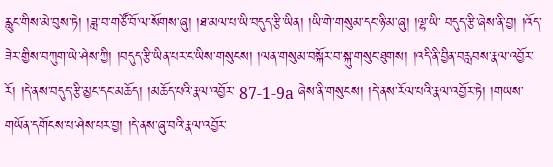རླུང་གིས་མེ་བུས་ཏེ། །ཟླ་བ་གཙོ་བོ་ལ་སོགས་ཞུ། །ཐ་མལ་པ་ཡི་བདུད་རྩི་ཡིན། །ཡི་གེ་གསུམ་དང་ཉི་མ་ཞུ། །ལྷ་ཡི་ བདུད་རྩི་ཞེས་ནི་བྱ། །འོད་ཟེར་གྱིས་བཀུག་ཡེ་ཤེས་ཀྱི། །བདུད་རྩི་ཡིན་པར་ང་ཡིས་གསུངས། །ལན་གསུམ་བསྐོར་བ་སྐུ་གསུང་ཐུགས། །འདི་ནི་བྱིན་བརླབས་རྣལ་འབྱོར་རོ། །དེ་ནས་བདུད་རྩི་མྱང་དང་མཆོད། །མཆོད་པའི་རྣལ་འབྱོར་ 87-1-9a ཞེས་ནི་གསུངས། །དེ་ནས་རོལ་པའི་རྣལ་འབྱོར་ཏེ། །གཡས་གཡོན་དགོངས་པ་ཤེས་པར་བྱ། །དེ་ནས་ཞུ་བའི་རྣལ་འབྱོར་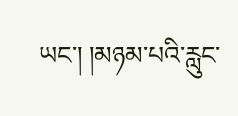ཡང་། །མཉམ་པའི་རླུང་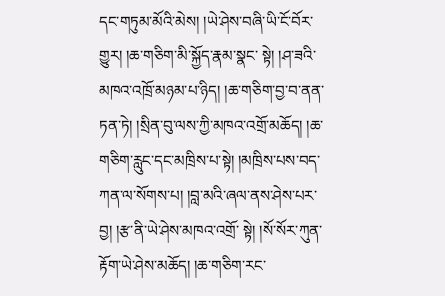དང་གཏུམ་མོའི་མེས། །ཡེ་ཤེས་བཞི་ཡི་ངོ་བོར་གྱུར། །ཆ་གཅིག་མི་སྐྱོད་རྣམ་སྣང་ སྟེ། །ཤ་ཟའི་མཁའ་འཁྲོ་མཉམ་པ་ཉིད། །ཆ་གཅིག་བྱ་བ་ནན་ཏན་ཏེ། །སྲིན་བུ་ལས་ཀྱི་མཁའ་འགྲོ་མཆོད། །ཆ་གཅིག་རླུང་དང་མཁྲིས་པ་སྟེ། །མཁྲིས་པས་བད་ཀན་ལ་སོགས་པ། །བླ་མའི་ཞལ་ནས་ཤེས་པར་བྱ། །རྩ་ནི་ཡེ་ཤེས་མཁའ་འགྲོ་ སྟེ། །སོ་སོར་ཀུན་རྟོག་ཡེ་ཤེས་མཆོད། །ཆ་གཅིག་རང་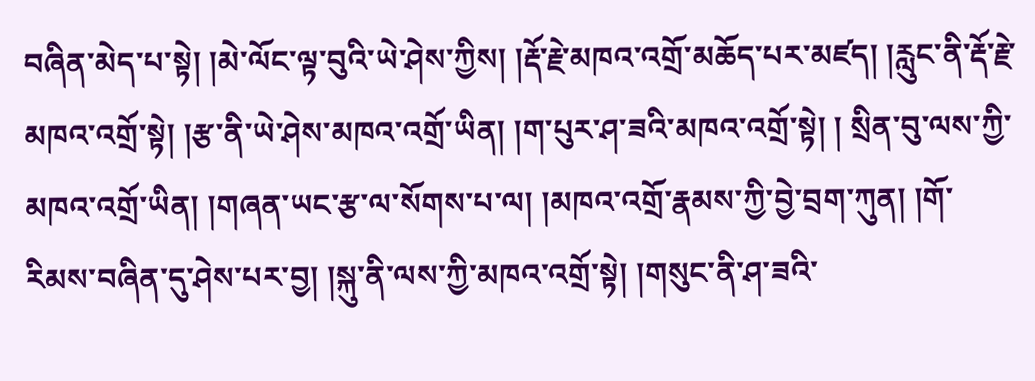བཞིན་མེད་པ་སྟེ། །མེ་ལོང་ལྟ་བུའི་ཡེ་ཤེས་ཀྱིས། །རྡོ་རྗེ་མཁའ་འགྲོ་མཆོད་པར་མཛད། །རླུང་ནི་རྡོ་རྗེ་མཁའ་འགྲོ་སྟེ། །རྩ་ནི་ཡེ་ཤེས་མཁའ་འགྲོ་ཡིན། །ག་པུར་ཤ་ཟའི་མཁའ་འགྲོ་སྟེ། ། སྲིན་བུ་ལས་ཀྱི་མཁའ་འགྲོ་ཡིན། །གཞན་ཡང་རྩ་ལ་སོགས་པ་ལ། །མཁའ་འགྲོ་རྣམས་ཀྱི་བྱེ་བྲག་ཀུན། །གོ་རིམས་བཞིན་དུ་ཤེས་པར་བྱ། །སྐུ་ནི་ལས་ཀྱི་མཁའ་འགྲོ་སྟེ། །གསུང་ནི་ཤ་ཟའི་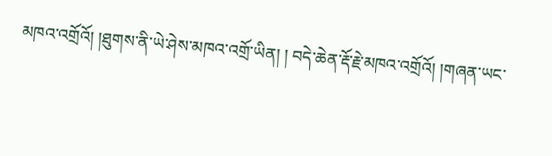མཁའ་འགྲོའོ། །ཐུགས་ནི་ཡེ་ཤེས་མཁའ་འགྲོ་ཡིན། ། བདེ་ཆེན་རྡོ་རྗེ་མཁའ་འགྲོའོ། །གཞན་ཡང་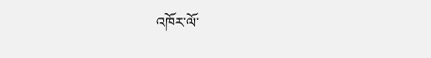འཁོར་ལོ་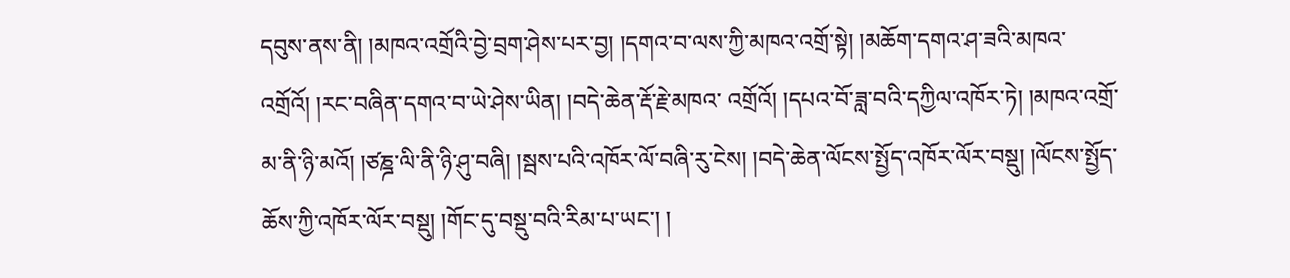དབུས་ནས་ནི། །མཁའ་འགྲོའི་བྱེ་བྲག་ཤེས་པར་བྱ། །དགའ་བ་ལས་ཀྱི་མཁའ་འགྲོ་སྟེ། །མཆོག་དགའ་ཤ་ཟའི་མཁའ་འགྲོའོ། །རང་བཞིན་དགའ་བ་ཡེ་ཤེས་ཡིན། །བདེ་ཆེན་རྡོ་རྗེ་མཁའ་ འགྲོའོ། །དཔའ་བོ་ཟླ་བའི་དཀྱིལ་འཁོར་ཏེ། །མཁའ་འགྲོ་མ་ནི་ཉི་མའོ། །ཙཎྜ་ལི་ནི་ཉི་ཤུ་བཞི། །སྦས་པའི་འཁོར་ལོ་བཞི་རུ་ངེས། །བདེ་ཆེན་ལོངས་སྤྱོད་འཁོར་ལོར་བསྡུ། །ལོངས་སྤྱོད་ཆོས་ཀྱི་འཁོར་ལོར་བསྡུ། །གོང་དུ་བསྡུ་བའི་རིམ་པ་ཡང་། །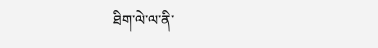ཐིག་ལེ་ལ་ནི་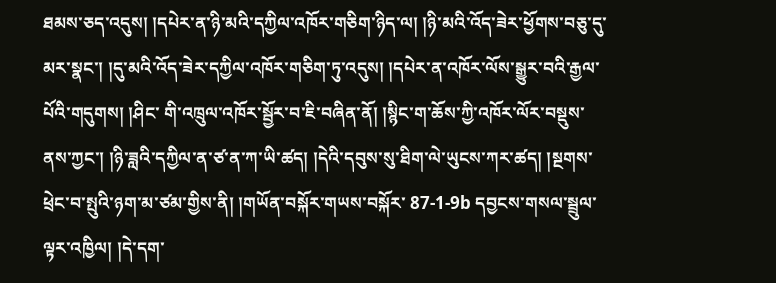ཐམས་ཅད་འདུས། །དཔེར་ན་ཉི་མའི་དཀྱིལ་འཁོར་གཅིག་ཉིད་ལ། །ཉི་མའི་འོད་ཟེར་ཕྱོགས་བཅུ་དུ་མར་སྣང་། །དུ་མའི་འོད་ཟེར་དཀྱིལ་འཁོར་གཅིག་ཏུ་འདུས། །དཔེར་ན་འཁོར་ལོས་སྒྱུར་བའི་རྒྱལ་པོའི་གདུགས། །ཤིང་ གི་འཁྲུལ་འཁོར་སྦྱོར་བ་ཇི་བཞིན་ནོ། །སྙིང་ག་ཆོས་ཀྱི་འཁོར་ལོར་བསྡུས་ནས་ཀྱང་། །ཉི་ཟླའི་དཀྱིལ་ན་ཙ་ན་ཀ་ཡི་ཚད། །དེའི་དབུས་སུ་ཐིག་ལེ་ཡུངས་ཀར་ཚད། །སྔགས་ཕྲེང་བ་སྤུའི་ཉག་མ་ཙམ་གྱིས་ནི། །གཡོན་བསྐོར་གཡས་བསྐོར་ 87-1-9b དབྱངས་གསལ་སྦྲུལ་ལྟར་འཁྱིལ། །དེ་དག་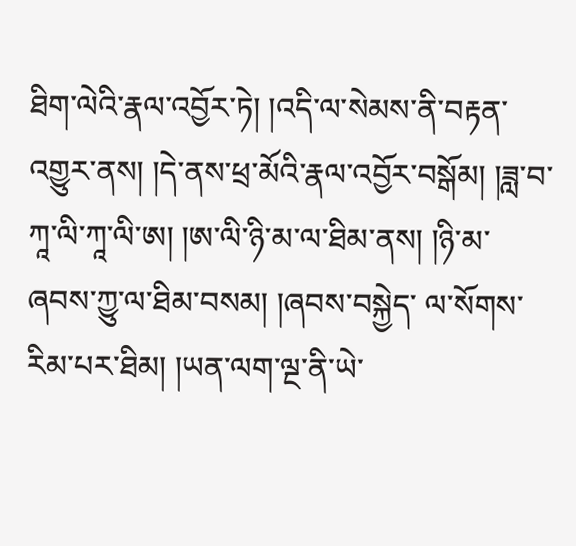ཐིག་ལེའི་རྣལ་འབྱོར་ཏེ། །འདི་ལ་སེམས་ནི་བརྟན་འགྱུར་ནས། །དེ་ནས་ཕྲ་མོའི་རྣལ་འབྱོར་བསྒོམ། །ཟླ་བ་ཀཱ་ལི་ཀཱ་ལི་ཨ། །ཨ་ལི་ཉི་མ་ལ་ཐིམ་ནས། །ཉི་མ་ཞབས་ཀྱུ་ལ་ཐིམ་བསམ། །ཞབས་བསྐྱེད་ ལ་སོགས་རིམ་པར་ཐིམ། །ཡན་ལག་ལྔ་ནི་ཡེ་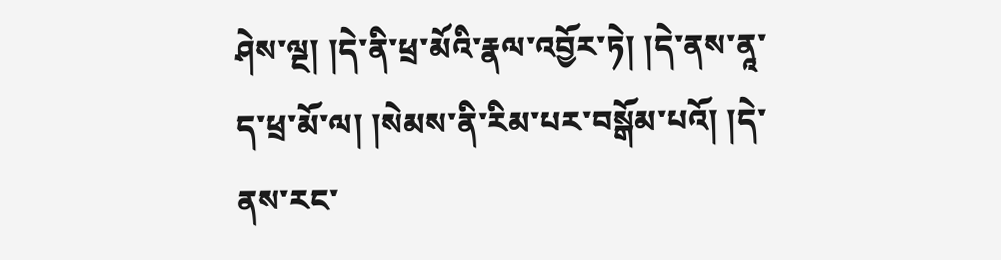ཤེས་ལྔ། །དེ་ནི་ཕྲ་མོའི་རྣལ་འབྱོར་ཏེ། །དེ་ནས་ནཱ་ད་ཕྲ་མོ་ལ། །སེམས་ནི་རིམ་པར་བསྒོམ་པའོ། །དེ་ནས་རང་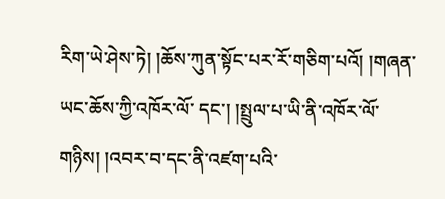རིག་ཡེ་ཤེས་ཏེ། །ཆོས་ཀུན་སྟོང་པར་རོ་གཅིག་པའོ། །གཞན་ཡང་ཆོས་ཀྱི་འཁོར་ལོ་ དང་། །སྤྲུལ་པ་ཡི་ནི་འཁོར་ལོ་གཉིས། །འབར་བ་དང་ནི་འཛག་པའི་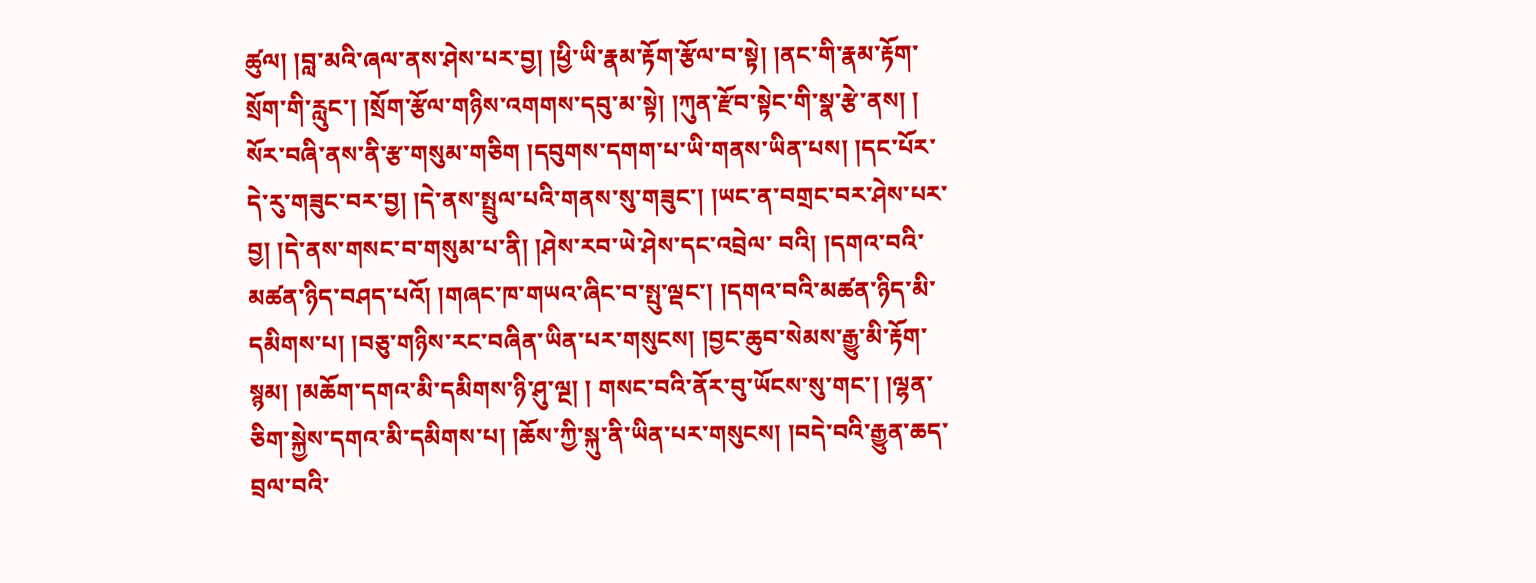ཚུལ། །བླ་མའི་ཞལ་ནས་ཤེས་པར་བྱ། །ཕྱི་ཡི་རྣམ་རྟོག་རྩོལ་བ་སྟེ། །ནང་གི་རྣམ་རྟོག་སྲོག་གི་རླུང་། །སྲོག་རྩོལ་གཉིས་འགགས་དབུ་མ་སྟེ། །ཀུན་རྫོབ་སྟེང་གི་སྣ་རྩེ་ནས། ། སོར་བཞི་ནས་ནི་རྩ་གསུམ་གཅིག །དབུགས་དགག་པ་ཡི་གནས་ཡིན་པས། །དང་པོར་དེ་རུ་གཟུང་བར་བྱ། །དེ་ནས་སྤྲུལ་པའི་གནས་སུ་གཟུང་། །ཡང་ན་བགྲང་བར་ཤེས་པར་བྱ། །དེ་ནས་གསང་བ་གསུམ་པ་ནི། །ཤེས་རབ་ཡེ་ཤེས་དང་འབྲེལ་ བའི། །དགའ་བའི་མཚན་ཉིད་བཤད་པའོ། །གཞང་ཁ་གཡའ་ཞིང་བ་སྤུ་ལྡང་། །དགའ་བའི་མཚན་ཉིད་མི་དམིགས་པ། །བཅུ་གཉིས་རང་བཞིན་ཡིན་པར་གསུངས། །བྱང་ཆུབ་སེམས་རྒྱུ་མི་རྟོག་སྙམ། །མཆོག་དགའ་མི་དམིགས་ཉི་ཤུ་ལྔ། ། གསང་བའི་ནོར་བུ་ཡོངས་སུ་གང་། །ལྷན་ཅིག་སྐྱེས་དགའ་མི་དམིགས་པ། །ཆོས་ཀྱི་སྐུ་ནི་ཡིན་པར་གསུངས། །བདེ་བའི་རྒྱུན་ཆད་བྲལ་བའི་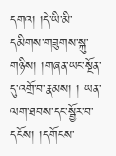དགའ། །དེ་ཡི་མི་དམིགས་གཟུགས་སྐུ་གཉིས། །གཞན་ཡང་སྔོན་དུ་འགྲོ་བ་རྣམས། ། ཡན་ལག་ཐབས་དང་སྦྱོར་བ་དངོས། །དགོངས་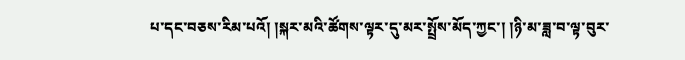པ་དང་བཅས་རིམ་པའོ། །སྐར་མའི་ཚོགས་ལྟར་དུ་མར་སྤྲོས་མོད་ཀྱང་། །ཉི་མ་ཟླ་བ་ལྟ་བུར་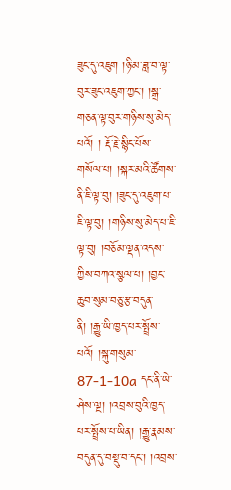ཟུང་དུ་འཇུག །ཉི་མ་ཟླ་བ་ལྟ་བུར་ཟུང་འཇུག་ཀྱང་། །སྒྲ་གཅན་ལྟ་བུར་གཉིས་སུ་མེད་པའོ། ། རྡོ་རྗེ་སྙིང་པོས་གསོལ་པ། །སྐར་མའི་ཚོགས་ནི་ཇི་ལྟ་བུ། །ཟུང་དུ་འཇུག་པ་ཇི་ལྟ་བུ། །གཉིས་སུ་མེད་པ་ཇི་ལྟ་བུ། །བཅོམ་ལྡན་འདས་ཀྱིས་བཀའ་སྩལ་པ། །བྱང་ཆུབ་སུམ་བཅུ་རྩ་བདུན་ནི། །རྒྱུ་ཡི་ཁྱད་པར་སྤྲོས་པའོ། །སྐུ་གསུམ་ 87-1-10a དང་ནི་ཡེ་ཤེས་ལྔ། །འབྲས་བུའི་ཁྱད་པར་སྤྲོས་པ་ཡིན། །རྒྱུ་རྣམས་བདུན་དུ་བསྡུ་བ་དང་། །འབྲས་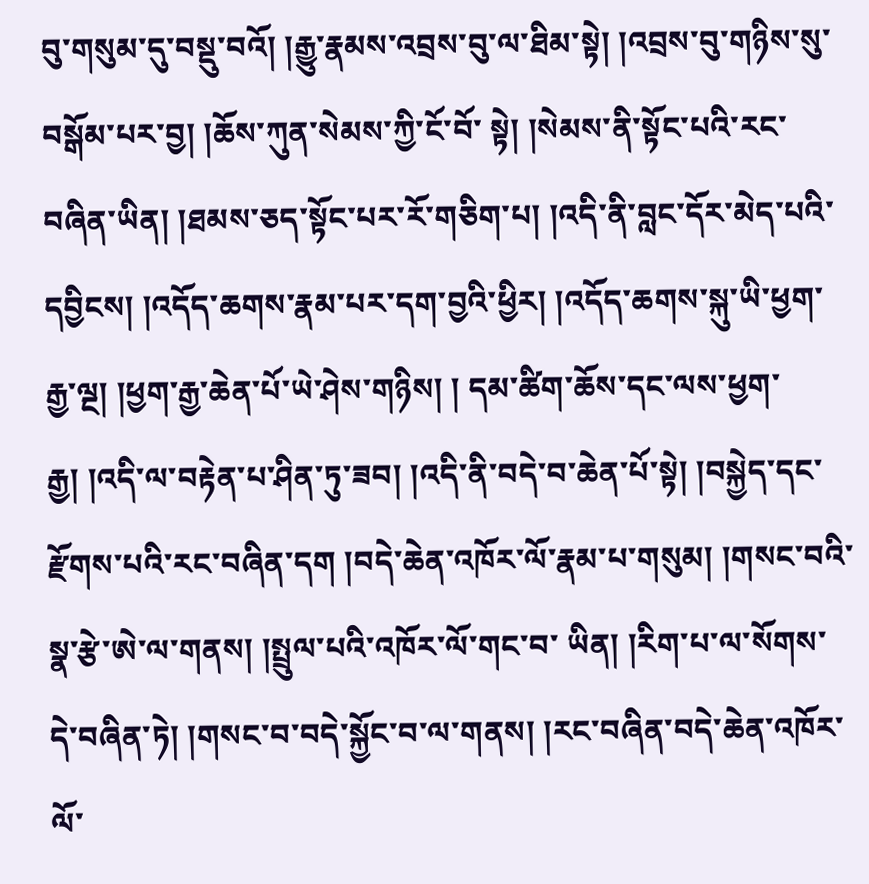བུ་གསུམ་དུ་བསྡུ་བའོ། །རྒྱུ་རྣམས་འབྲས་བུ་ལ་ཐིམ་སྟེ། །འབྲས་བུ་གཉིས་སུ་བསྒོམ་པར་བྱ། །ཆོས་ཀུན་སེམས་ཀྱི་ངོ་བོ་ སྟེ། །སེམས་ནི་སྟོང་པའི་རང་བཞིན་ཡིན། །ཐམས་ཅད་སྟོང་པར་རོ་གཅིག་པ། །འདི་ནི་བླང་དོར་མེད་པའི་དབྱིངས། །འདོད་ཆགས་རྣམ་པར་དག་བྱའི་ཕྱིར། །འདོད་ཆགས་སྐུ་ཡི་ཕྱག་རྒྱ་ལྔ། །ཕྱག་རྒྱ་ཆེན་པོ་ཡེ་ཤེས་གཉིས། ། དམ་ཚིག་ཆོས་དང་ལས་ཕྱག་རྒྱ། །འདི་ལ་བརྟེན་པ་ཤིན་ཏུ་ཟབ། །འདི་ནི་བདེ་བ་ཆེན་པོ་སྟེ། །བསྐྱེད་དང་རྫོགས་པའི་རང་བཞིན་དག །བདེ་ཆེན་འཁོར་ལོ་རྣམ་པ་གསུམ། །གསང་བའི་སྣ་རྩེ་ཨེ་ལ་གནས། །སྤྲུལ་པའི་འཁོར་ལོ་གང་བ་ ཡིན། །རིག་པ་ལ་སོགས་དེ་བཞིན་ཏེ། །གསང་བ་བདེ་སྐྱོང་བ་ལ་གནས། །རང་བཞིན་བདེ་ཆེན་འཁོར་ལོ་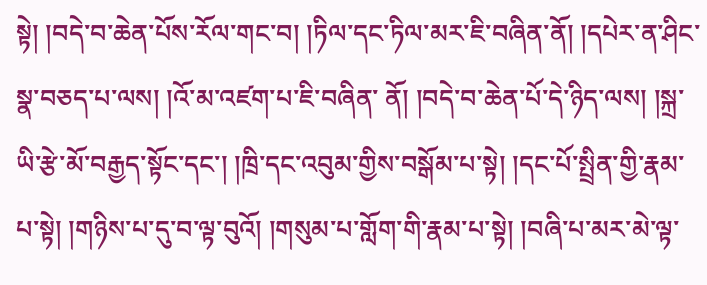སྟེ། །བདེ་བ་ཆེན་པོས་རོལ་གང་བ། །ཏིལ་དང་ཏིལ་མར་ཇི་བཞིན་ནོ། །དཔེར་ན་ཤིང་སྣ་བཅད་པ་ལས། །འོ་མ་འཛག་པ་ཇི་བཞིན་ ནོ། །བདེ་བ་ཆེན་པོ་དེ་ཉིད་ལས། །སྐྲ་ཡི་རྩེ་མོ་བརྒྱད་སྟོང་དང་། །ཁྲི་དང་འབུམ་གྱིས་བསྒོམ་པ་སྟེ། །དང་པོ་སྤྲིན་གྱི་རྣམ་པ་སྟེ། །གཉིས་པ་དུ་བ་ལྟ་བུའོ། །གསུམ་པ་གློག་གི་རྣམ་པ་སྟེ། །བཞི་པ་མར་མེ་ལྟ་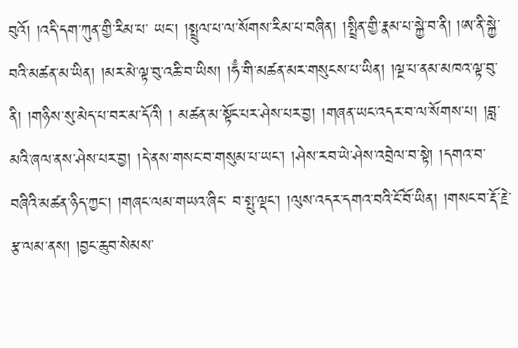བུའོ། །འདི་དག་ཀུན་གྱི་རིམ་པ་ ཡང་། །སྤྲུལ་པ་ལ་སོགས་རིམ་པ་བཞིན། །སྤྲིན་གྱི་རྣམ་པ་སྐྱེ་བ་ནི། །ཨ་ནི་སྐྱེ་བའི་མཚན་མ་ཡིན། །མར་མེ་ལྟ་བུ་འཆི་བ་ཡིས། །ཧྃ་གི་མཚན་མར་གསུངས་པ་ཡིན། །ལྔ་པ་ནམ་མཁའ་ལྟ་བུ་ནི། །གཉིས་སུ་མེད་པ་བར་མ་དོའི། ། མཚན་མ་སྟོང་པར་ཤེས་པར་བྱ། །གཞན་ཡང་འདར་བ་ལ་སོགས་པ། །བླ་མའི་ཞལ་ནས་ཤེས་པར་བྱ། །དེ་ནས་གསང་བ་གསུམ་པ་ཡང་། །ཤེས་རབ་ཡེ་ཤེས་འབྲེལ་བ་སྟེ། །དགའ་བ་བཞིའི་མཚན་ཉིད་ཀྱང་། །གཞང་ལམ་གཡའ་ཞིང་ བ་སྤུ་ལྡང་། །ལུས་འདར་དགའ་བའི་ངོ་བོ་ཡིན། །གསང་བ་རྡོ་རྗེ་རྩ་ལམ་ནས། །བྱང་ཆུབ་སེམས་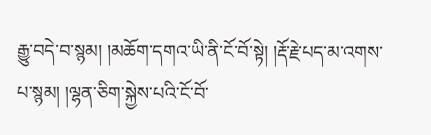རྒྱུ་བདེ་བ་སྙམ། །མཆོག་དགའ་ཡི་ནི་ངོ་བོ་སྟེ། །རྡོ་རྗེ་པད་མ་འགས་པ་སྙམ། །ལྷན་ཅིག་སྐྱེས་པའི་ངོ་བོ་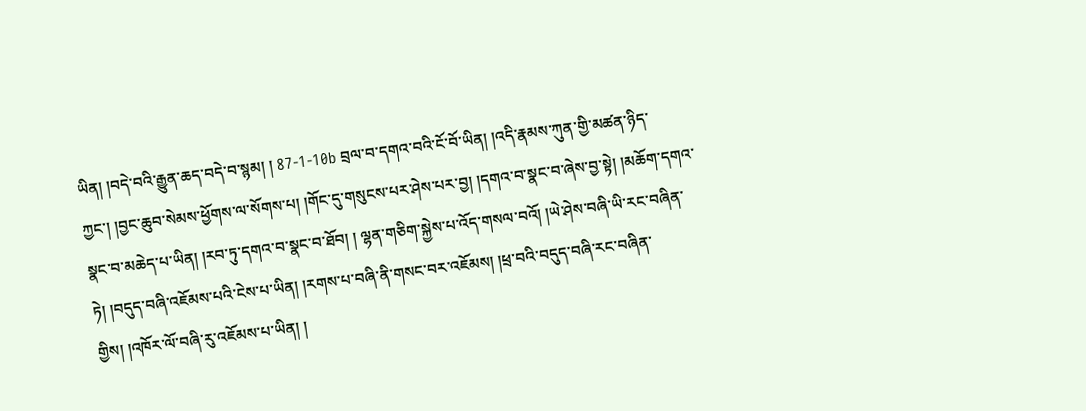ཡིན། །བདེ་བའི་རྒྱུན་ཆད་བདེ་བ་སྙམ། ། 87-1-10b བྲལ་བ་དགའ་བའི་ངོ་བོ་ཡིན། །འདི་རྣམས་ཀུན་གྱི་མཚན་ཉིད་ཀྱང་། །བྱང་ཆུབ་སེམས་ཕྱོགས་ལ་སོགས་པ། །གོང་དུ་གསུངས་པར་ཤེས་པར་བྱ། །དགའ་བ་སྣང་བ་ཞེས་བྱ་སྟེ། །མཆོག་དགའ་སྣང་བ་མཆེད་པ་ཡིན། །རབ་ཏུ་དགའ་བ་སྣང་བ་ཐོབ། ། ལྷན་གཅིག་སྐྱེས་པ་འོད་གསལ་བའོ། །ཡེ་ཤེས་བཞི་ཡི་རང་བཞིན་ཏེ། །བདུད་བཞི་འཇོམས་པའི་ངེས་པ་ཡིན། །རགས་པ་བཞི་ནི་གསང་བར་འཇོམས། །ཕྲ་བའི་བདུད་བཞི་རང་བཞིན་གྱིས། །འཁོར་ལོ་བཞི་རུ་འཇོམས་པ་ཡིན། །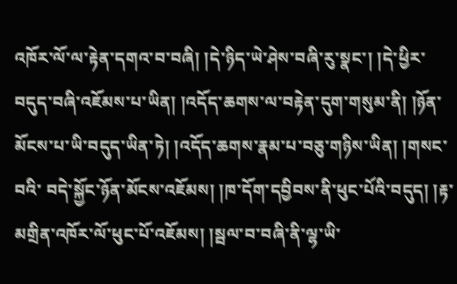འཁོར་ལོ་ལ་རྟེན་དགའ་བ་བཞི། །དེ་ཉིད་ཡེ་ཤེས་བཞི་རུ་སྣང་། །དེ་ཕྱིར་བདུད་བཞི་འཇོམས་པ་ཡིན། །འདོད་ཆགས་ལ་བརྟེན་དུག་གསུམ་ནི། །ཉོན་མོངས་པ་ཡི་བདུད་ཡིན་ཏེ། །འདོད་ཆགས་རྣམ་པ་བཅུ་གཉིས་ཡིན། །གསང་བའི་ བདེ་སྐྱོང་ཉོན་མོངས་འཇོམས། །ཁ་དོག་དབྱིབས་ནི་ཕུང་པོའི་བདུད། །རྟ་མགྲིན་འཁོར་ལོ་ཕུང་པོ་འཇོམས། །སྦལ་བ་བཞི་ནི་ལྷ་ཡི་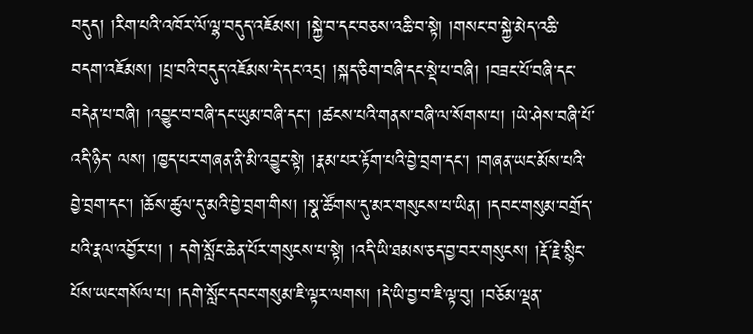བདུད། །རིག་པའི་འཁོར་ལོ་ལྷ་བདུད་འཇོམས། །སྐྱེ་བ་དང་བཅས་འཆི་བ་སྟེ། །གསང་བ་སྐྱེ་མེད་འཆི་ བདག་འཇོམས། །པྲ་བའི་བདུད་འཇོམས་དེ་དང་འདྲ། །སྐད་ཅིག་བཞི་དང་སྡེ་པ་བཞི། །བཟང་པོ་བཞི་དང་བདེན་པ་བཞི། །འབྱུང་བ་བཞི་དང་ཡུམ་བཞི་དང་། །ཚངས་པའི་གནས་བཞི་ལ་སོགས་པ། །ཡེ་ཤེས་བཞི་པོ་འདི་ཉིད་ ལས། །ཁྱད་པར་གཞན་ནི་མི་འབྱུང་སྟེ། །རྣམ་པར་རྟོག་པའི་བྱེ་བྲག་དང་། །གཞན་ཡང་མོས་པའི་བྱེ་བྲག་དང་། །ཆོས་ཚུལ་དུ་མའི་བྱེ་བྲག་གིས། །སྣ་ཚོགས་དུ་མར་གསུངས་པ་ཡིན། །དབང་གསུམ་བགྲོད་པའི་རྣལ་འབྱོར་པ། ། དགེ་སློང་ཆེན་པོར་གསུངས་པ་སྟེ། །འདི་ཡི་ཐམས་ཅད་བྱ་བར་གསུངས། །རྡོ་རྗེ་སྙིང་པོས་ཡང་གསོལ་པ། །དགེ་སློང་དབང་གསུམ་ཇི་ལྟར་ལགས། །དེ་ཡི་བྱ་བ་ཇི་ལྟ་བུ། །བཅོམ་ལྡན་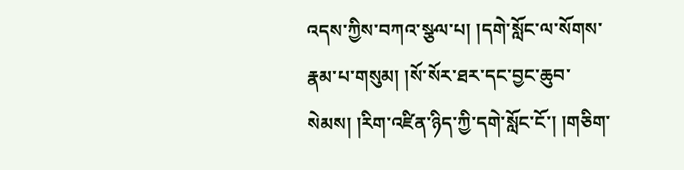འདས་ཀྱིས་བཀའ་སྩལ་པ། །དགེ་སློང་ལ་སོགས་ རྣམ་པ་གསུམ། །སོ་སོར་ཐར་དང་བྱང་ཆུབ་སེམས། །རིག་འཛིན་ཉིད་ཀྱི་དགེ་སློང་ངོ་། །གཅིག་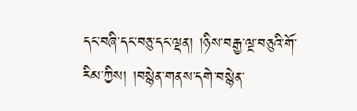དང་བཞི་དང་བཅུ་དང་ལྡན། །ཉིས་བརྒྱ་ལྔ་བཅུའི་གོ་རིམ་ཀྱིས། །བསྙེན་གནས་དགེ་བསྙེན་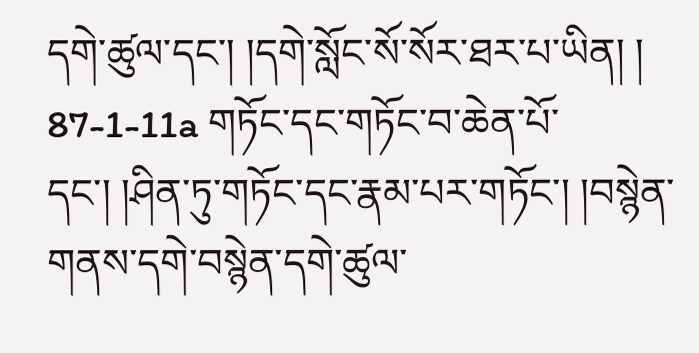དགེ་ཚུལ་དང་། །དགེ་སློང་སོ་སོར་ཐར་པ་ཡིན། ། 87-1-11a གཏོང་དང་གཏོང་བ་ཆེན་པོ་དང་། །ཤིན་ཏུ་གཏོང་དང་རྣམ་པར་གཏོང་། །བསྙེན་གནས་དགེ་བསྙེན་དགེ་ཚུལ་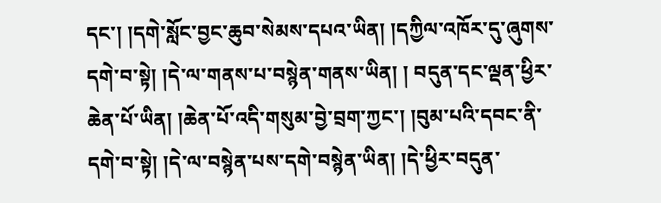དང་། །དགེ་སློང་བྱང་ཆུབ་སེམས་དཔའ་ཡིན། །དཀྱིལ་འཁོར་དུ་ཞུགས་དགེ་བ་སྟེ། །དེ་ལ་གནས་པ་བསྙེན་གནས་ཡིན། ། བདུན་དང་ལྡན་ཕྱིར་ཆེན་པོ་ཡིན། །ཆེན་པོ་འདི་གསུམ་བྱེ་བྲག་ཀྱང་། །བུམ་པའི་དབང་ནི་དགེ་བ་སྟེ། །དེ་ལ་བསྙེན་པས་དགེ་བསྙེན་ཡིན། །དེ་ཕྱིར་བདུན་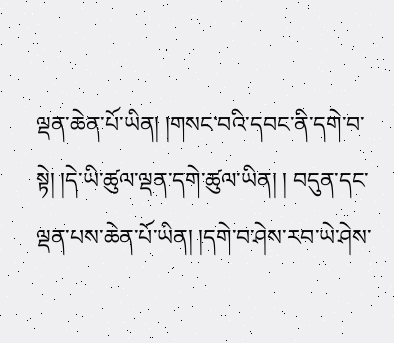ལྡན་ཆེན་པོ་ཡིན། །གསང་བའི་དབང་ནི་དགེ་བ་སྟེ། །དེ་ཡི་ཚུལ་ལྡན་དགེ་ཚུལ་ཡིན། ། བདུན་དང་ལྡན་པས་ཆེན་པོ་ཡིན། །དགེ་བ་ཤེས་རབ་ཡེ་ཤེས་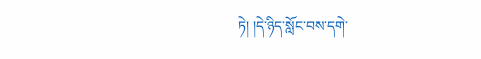ཏེ། །དེ་ཉིད་སློང་བས་དགེ་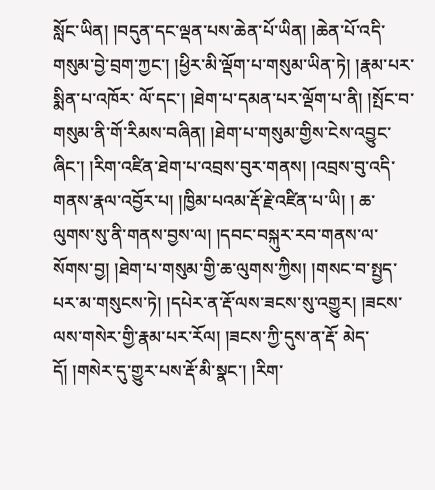སློང་ཡིན། །བདུན་དང་ལྡན་པས་ཆེན་པོ་ཡིན། །ཆེན་པོ་འདི་གསུམ་བྱེ་བྲག་ཀྱང་། །ཕྱིར་མི་ལྡོག་པ་གསུམ་ཡིན་ཏེ། །རྣམ་པར་སྨིན་པ་འཁོར་ ལོ་དང་། །ཐེག་པ་དམན་པར་ལྡོག་པ་ནི། །སྤོང་བ་གསུམ་ནི་གོ་རིམས་བཞིན། །ཐེག་པ་གསུམ་གྱིས་ངེས་འབྱུང་ཞིང་། །རིག་འཛིན་ཐེག་པ་འབྲས་བུར་གནས། །འབྲས་བུ་འདི་གནས་རྣལ་འབྱོར་པ། །ཁྱིམ་པའམ་རྡོ་རྗེ་འཛིན་པ་ཡི། ། ཆ་ལུགས་སུ་ནི་གནས་བྱས་ལ། །དབང་བསྐུར་རབ་གནས་ལ་སོགས་བྱ། །ཐེག་པ་གསུམ་གྱི་ཆ་ལུགས་ཀྱིས། །གསང་བ་སྤྱད་པར་མ་གསུངས་ཏེ། །དཔེར་ན་རྡོ་ལས་ཟངས་སུ་འགྱུར། །ཟངས་ལས་གསེར་གྱི་རྣམ་པར་རོལ། །ཟངས་ཀྱི་དུས་ན་རྡོ་ མེད་དོ། །གསེར་དུ་གྱུར་པས་རྡོ་མི་སྣང་། །རིག་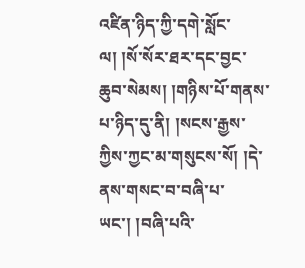འཛིན་ཉིད་ཀྱི་དགེ་སློང་ལ། །སོ་སོར་ཐར་དང་བྱང་ཆུབ་སེམས། །གཉིས་པོ་གནས་པ་ཉིད་དུ་ནི། །སངས་རྒྱས་ཀྱིས་ཀྱང་མ་གསུངས་སོ། །དེ་ནས་གསང་བ་བཞི་པ་ཡང་། །བཞི་པའི་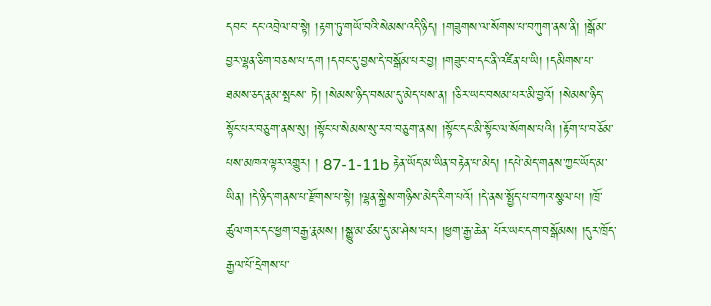དབང་ དང་འབྲེལ་བ་སྟེ། །རྟག་ཏུ་གཡོ་བའི་སེམས་འདི་ཉིད། །གཟུགས་ལ་སོགས་པ་བཀུག་ནས་ནི། །སྒོམ་བྱར་ལྷན་ཅིག་བཅས་པ་དག །དབང་དུ་བྱས་དེ་བསྒོམ་པར་བྱ། །གཟུང་བ་དང་ནི་འཛིན་པ་ཡི། །དམིགས་པ་ཐམས་ཅད་རྣམ་སྤངས་ ཏེ། །སེམས་ཉིད་བསམ་དུ་མེད་པས་ན། །ཅིར་ཡང་བསམ་པར་མི་བྱའོ། །སེམས་ཉིད་སྟོང་པར་བཅུག་ནས་སུ། །སྟོང་པ་སེམས་སུ་རབ་བཅུག་ནས། །སྟོང་དང་མི་སྟོང་ལ་སོགས་པའི། །རྟོག་པ་བཅོམ་པས་མཁའ་ལྟར་འགྱུར། ། 87-1-11b རྟེན་ཡོད་མ་ཡིན་བརྟེན་པ་མེད། །དཔེ་མེད་གནས་ཀྱང་ཡོད་མ་ཡིན། །དེ་ཉིད་གནས་པ་རྫོགས་པ་སྟེ། །ལྷན་སྐྱེས་གཉིས་མེད་རིག་པའོ། །དེ་ནས་སྤྱོད་པ་བཀའ་སྩལ་པ། །ཁྲོ་ཚུལ་གར་དང་ཕྱག་བརྒྱ་རྣམས། །སྒྱུ་མ་ཙམ་དུ་མ་ཤེས་པར། །ཕྱག་རྒྱ་ཆེན་ པོར་ཡང་དག་བསྒོམས། །དུར་ཁྲོད་རྒྱལ་པོ་དྲེགས་པ་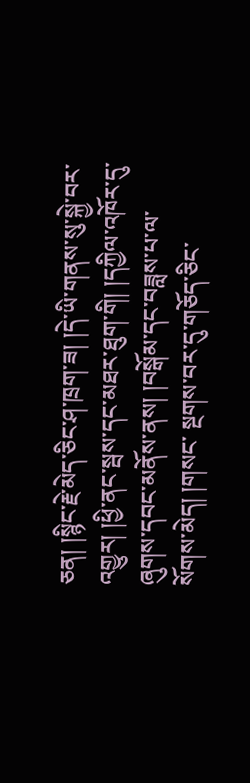ཅན། །སྙིང་རྗེ་མེད་ཅིང་ཤ་ཁྲག་ཟ། །དེ་ཡི་གནས་སུ་སྐྱེ་བར་འགྱུར། །ཕྱི་ནང་སྦས་དང་མཐར་ཐུག་གི། །དཀྱིལ་འཁོར་དུ་ཞུགས་དབང་མནོས་ནས། །བསྒོམ་དང་བཟླས་པ་ལ་སོགས་མེད། །གསང་ སྔགས་བར་དུ་གཅོད་ཅིང་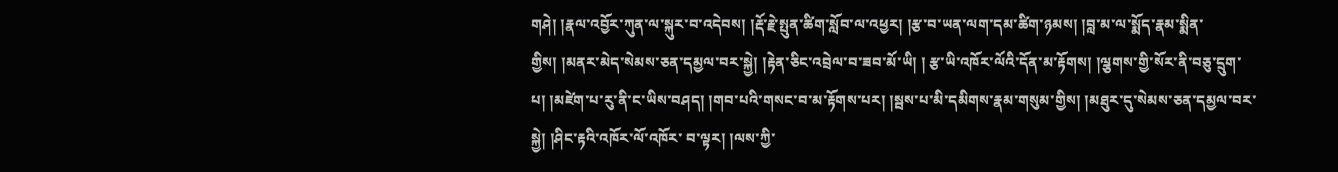གཤེ། །རྣལ་འབྱོར་ཀུན་ལ་སྐུར་བ་འདེབས། །རྡོ་རྗེ་སྤུན་ཚིག་སློབ་ལ་འཕྱར། །རྩ་བ་ཡན་ལག་དམ་ཚིག་ཉམས། །བླ་མ་ལ་སྨོད་རྣམ་སྨིན་གྱིས། །མནར་མེད་སེམས་ཅན་དམྱལ་བར་སྐྱེ། །རྟེན་ཅིང་འབྲེལ་བ་ཟབ་མོ་ཡི། ། རྩ་ཡི་འཁོར་ལོའི་དོན་མ་རྟོགས། །ལྕགས་གྱི་སོར་ནི་བཅུ་དྲུག་པ། །མཛེག་པ་རུ་ནི་ང་ཡིས་བཤད། །གབ་པའི་གསང་བ་མ་རྟོགས་པར། །སྦས་པ་མི་དམིགས་རྣམ་གསུམ་གྱིས། །མཐུར་དུ་སེམས་ཅན་དམྱལ་བར་སྐྱེ། །ཤིང་རྟའི་འཁོར་ལོ་འཁོར་ བ་ལྟར། །ལས་ཀྱི་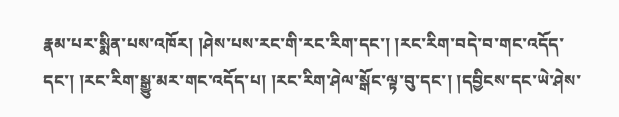རྣམ་པར་སྨིན་པས་འཁོར། །ཤེས་པས་རང་གི་རང་རིག་དང་། །རང་རིག་བདེ་བ་གང་འདོད་དང་། །རང་རིག་སྒྱུ་མར་གང་འདོད་པ། །རང་རིག་ཤེལ་སྒོང་ལྟ་བུ་དང་། །དབྱིངས་དང་ཡེ་ཤེས་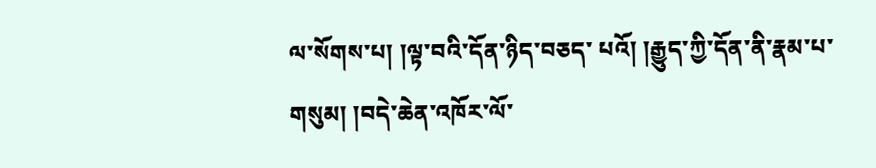ལ་སོགས་པ། །ལྟ་བའི་དོན་ཉིད་བཅད་ པའོ། །རྒྱུད་ཀྱི་དོན་ནི་རྣམ་པ་གསུམ། །བདེ་ཆེན་འཁོར་ལོ་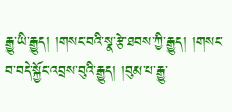རྒྱུ་ཡི་རྒྱུད། །གསང་བའི་སྣ་རྩེ་ཐབས་ཀྱི་རྒྱུད། །གསང་བ་བདེ་སྐྱོང་འབྲས་བུའི་རྒྱུད། །བུམ་པ་རྒྱུ་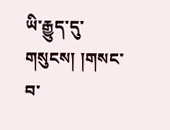ཡི་རྒྱུད་དུ་གསུངས། །གསང་བ་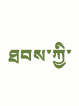ཐབས་ཀྱི་